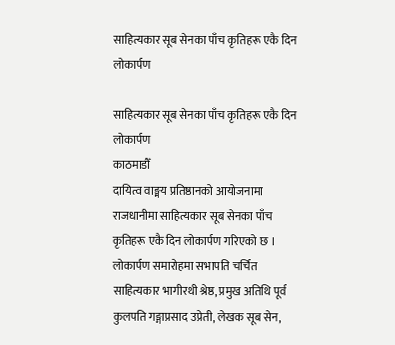साहित्यकार सूब सेनका पाँच कृतिहरू एकै दिन लोकार्पण

साहित्यकार सूब सेनका पाँच कृतिहरू एकै दिन लोकार्पण
काठमाडौँ
दायित्व वाङ्मय प्रतिष्ठानको आयोजनामा राजधानीमा साहित्यकार सूब सेनका पाँच कृतिहरू एकै दिन लोकार्पण गरिएको छ ।
लोकार्पण समारोहमा सभापति चर्चित साहित्यकार भागीरथी श्रेष्ठ, प्रमुख अतिथि पूर्व कुलपति गङ्गाप्रसाद उप्रेती, लेखक सूब सेन,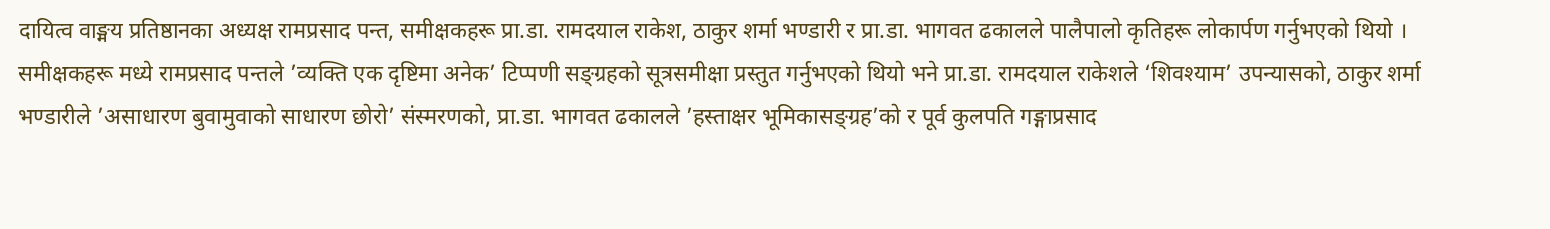दायित्व वाङ्मय प्रतिष्ठानका अध्यक्ष रामप्रसाद पन्त, समीक्षकहरू प्रा.डा. रामदयाल राकेश, ठाकुर शर्मा भण्डारी र प्रा.डा. भागवत ढकालले पालैपालो कृतिहरू लोकार्पण गर्नुभएको थियो ।
समीक्षकहरू मध्ये रामप्रसाद पन्तले ’व्यक्ति एक दृष्टिमा अनेक’ टिप्पणी सङ्ग्रहको सूत्रसमीक्षा प्रस्तुत गर्नुभएको थियो भने प्रा.डा. रामदयाल राकेशले ‘शिवश्याम’ उपन्यासको, ठाकुर शर्मा भण्डारीले ’असाधारण बुवामुवाको साधारण छोरो’ संस्मरणको, प्रा.डा. भागवत ढकालले ’हस्ताक्षर भूमिकासङ्ग्रह’को र पूर्व कुलपति गङ्गाप्रसाद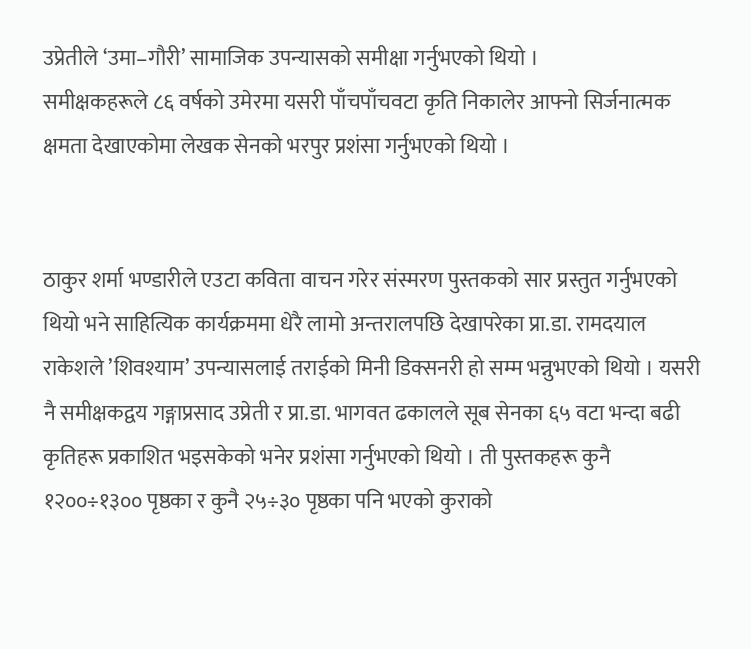उप्रेतीले ‘उमा–गौरी’ सामाजिक उपन्यासको समीक्षा गर्नुभएको थियो ।
समीक्षकहरूले ८६ वर्षको उमेरमा यसरी पाँचपाँचवटा कृति निकालेर आफ्नो सिर्जनात्मक क्षमता देखाएकोमा लेखक सेनको भरपुर प्रशंसा गर्नुभएको थियो ।


ठाकुर शर्मा भण्डारीले एउटा कविता वाचन गरेर संस्मरण पुस्तकको सार प्रस्तुत गर्नुभएको थियो भने साहित्यिक कार्यक्रममा धेरै लामो अन्तरालपछि देखापरेका प्रा.डा. रामदयाल राकेशले ’शिवश्याम’ उपन्यासलाई तराईको मिनी डिक्सनरी हो सम्म भन्नुभएको थियो । यसरी नै समीक्षकद्वय गङ्गाप्रसाद उप्रेती र प्रा.डा. भागवत ढकालले सूब सेनका ६५ वटा भन्दा बढी कृतिहरू प्रकाशित भइसकेको भनेर प्रशंसा गर्नुभएको थियो । ती पुस्तकहरू कुनै १२००÷१३०० पृष्ठका र कुनै २५÷३० पृष्ठका पनि भएको कुराको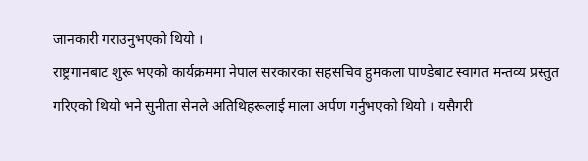जानकारी गराउनुभएको थियो ।
राष्ट्रगानबाट शुरू भएको कार्यक्रममा नेपाल सरकारका सहसचिव हुमकला पाण्डेबाट स्वागत मन्तव्य प्रस्तुत गरिएको थियो भने सुनीता सेनले अतिथिहरूलाई माला अर्पण गर्नुभएको थियो । यसैगरी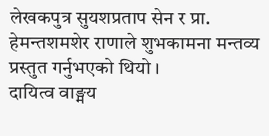लेखकपुत्र सुयशप्रताप सेन र प्रा. हेमन्तशमशेर राणाले शुभकामना मन्तव्य प्रस्तुत गर्नुभएको थियो ।
दायित्व वाङ्मय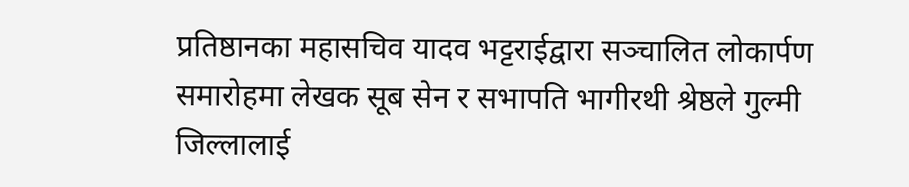प्रतिष्ठानका महासचिव यादव भट्टराईद्वारा सञ्चालित लोकार्पण समारोहमा लेखक सूब सेन र सभापति भागीरथी श्रेष्ठले गुल्मी जिल्लालाई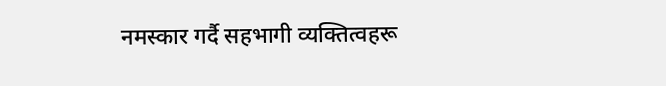नमस्कार गर्दै सहभागी व्यक्तित्वहरू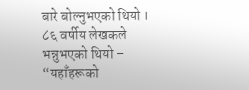बारे बोल्नुभएको थियो ।
८६ वर्षीय लेखकले भन्नुभएको थियो – “यहाँहरूको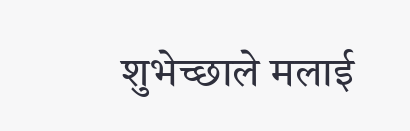शुभेच्छाले मलाई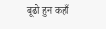बूढो हुन कहाँ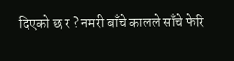दिएको छ र ? नमरी बाँचे कालले साँचे फेरि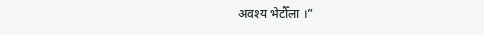अवश्य भेटौँला ।”